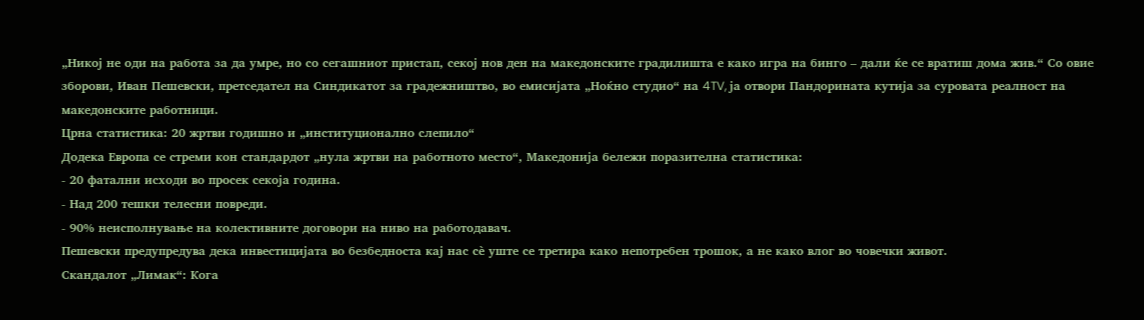„Никој не оди на работа за да умре, но со сегашниот пристап, секој нов ден на македонските градилишта е како игра на бинго – дали ќе се вратиш дома жив.“ Со овие зборови, Иван Пешевски, претседател на Синдикатот за градежништво, во емисијата „Ноќно студио“ на 4TV, ја отвори Пандорината кутија за суровата реалност на македонските работници.
Црна статистика: 20 жртви годишно и „институционално слепило“
Додека Европа се стреми кон стандардот „нула жртви на работното место“, Македонија бележи поразителна статистика:
- 20 фатални исходи во просек секоја година.
- Над 200 тешки телесни повреди.
- 90% неисполнување на колективните договори на ниво на работодавач.
Пешевски предупредува дека инвестицијата во безбедноста кај нас сè уште се третира како непотребен трошок, а не како влог во човечки живот.
Скандалот „Лимак“: Кога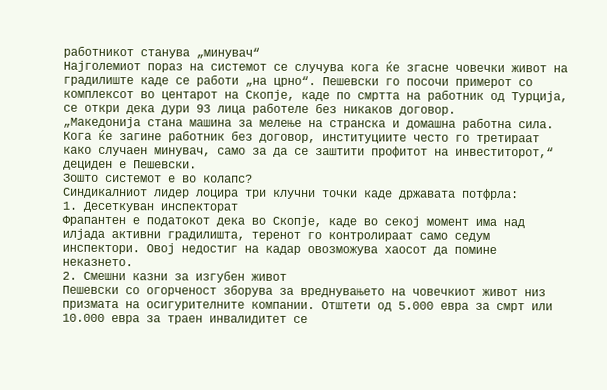работникот станува „минувач“
Најголемиот пораз на системот се случува кога ќе згасне човечки живот на градилиште каде се работи „на црно“. Пешевски го посочи примерот со комплексот во центарот на Скопје, каде по смртта на работник од Турција, се откри дека дури 93 лица работеле без никаков договор.
„Македонија стана машина за мелење на странска и домашна работна сила. Кога ќе загине работник без договор, институциите често го третираат како случаен минувач, само за да се заштити профитот на инвеститорот,“ дециден е Пешевски.
Зошто системот е во колапс?
Синдикалниот лидер лоцира три клучни точки каде државата потфрла:
1. Десеткуван инспекторат
Фрапантен е податокот дека во Скопје, каде во секој момент има над илјада активни градилишта, теренот го контролираат само седум инспектори. Овој недостиг на кадар овозможува хаосот да помине неказнето.
2. Смешни казни за изгубен живот
Пешевски со огорченост зборува за вреднувањето на човечкиот живот низ призмата на осигурителните компании. Отштети од 5.000 евра за смрт или 10.000 евра за траен инвалидитет се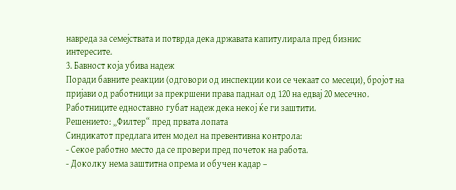навреда за семејствата и потврда дека државата капитулирала пред бизнис интересите.
3. Бавност која убива надеж
Поради бавните реакции (одговори од инспекции кои се чекаат со месеци), бројот на пријави од работници за прекршени права паднал од 120 на едвај 20 месечно. Работниците едноставно губат надеж дека некој ќе ги заштити.
Решението: „Филтер“ пред првата лопата
Синдикатот предлага итен модел на превентивна контрола:
- Секое работно место да се провери пред почеток на работа.
- Доколку нема заштитна опрема и обучен кадар –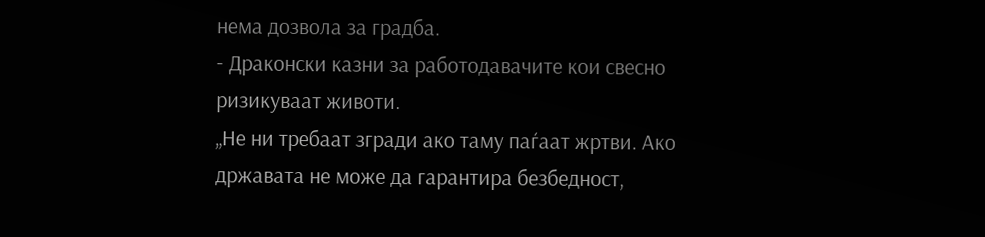нема дозвола за градба.
- Драконски казни за работодавачите кои свесно ризикуваат животи.
„Не ни требаат згради ако таму паѓаат жртви. Ако државата не може да гарантира безбедност,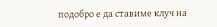подобро е да ставиме клуч на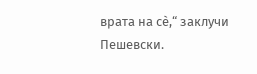врата на сè,“ заклучи Пешевски.